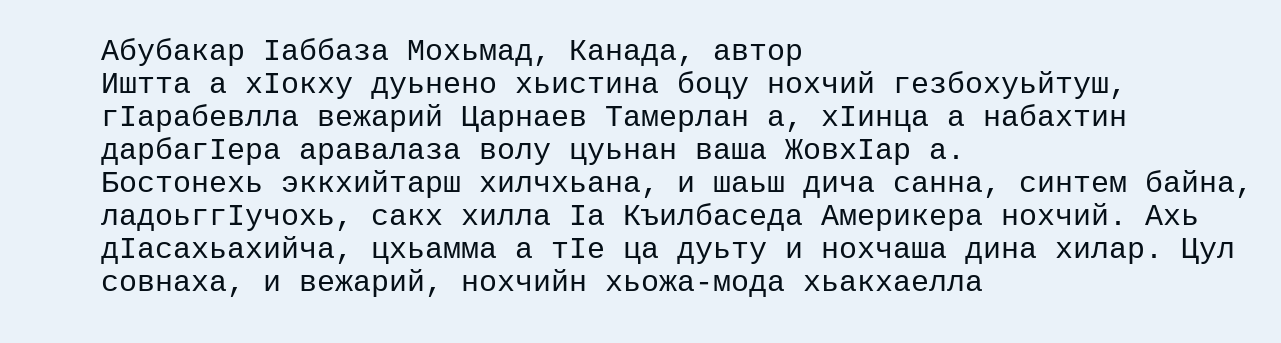Абубакар Iаббаза Мохьмад, Канада, автор
Иштта а хIокху дуьнено хьистина боцу нохчий гезбохуьйтуш, гIарабевлла вежарий Царнаев Тамерлан а, хIинца а набахтин дарбагIера аравалаза волу цуьнан ваша ЖовхIар а.
Бостонехь эккхийтарш хилчхьана, и шаьш дича санна, синтем байна, ладоьггIучохь, сакх хилла Iа Къилбаседа Америкера нохчий. Ахь дIасахьахийча, цхьамма а тIе ца дуьту и нохчаша дина хилар. Цул совнаха, и вежарий, нохчийн хьожа-мода хьакхаелла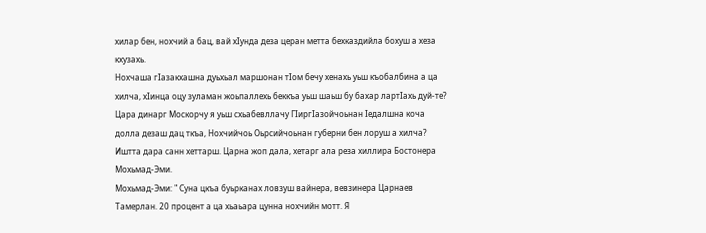хилар бен, нохчий а бац, вай хIунда деза церан метта бехказдийла бохуш а хеза кхузахь.
Нохчаша гIазакхашна дуьхьал маршонан тIом бечу хенахь уьш къобалбина а ца хилча, хIинца оцу зуламан жоьпаллехь беккъа уьш шаьш бу бахар лартIахь дуй-те? Цара динарг Москорчу я уьш схьабевллачу ГIиргIазойчоьнан Iедалшна коча долла дезаш дац ткъа, Нохчийчоь Оьрсийчоьнан губерни бен лоруш а хилча?
Иштта дара санн хеттарш. Царна жоп дала, хетарг ала реза хиллира Бостонера Мохьмад-Эми.
Мохьмад-Эми: " Суна цкъа буьрканах ловзуш вайнера, вевзинера Царнаев Тамерлан. 20 процент а ца хьаьара цунна нохчийн мотт. Я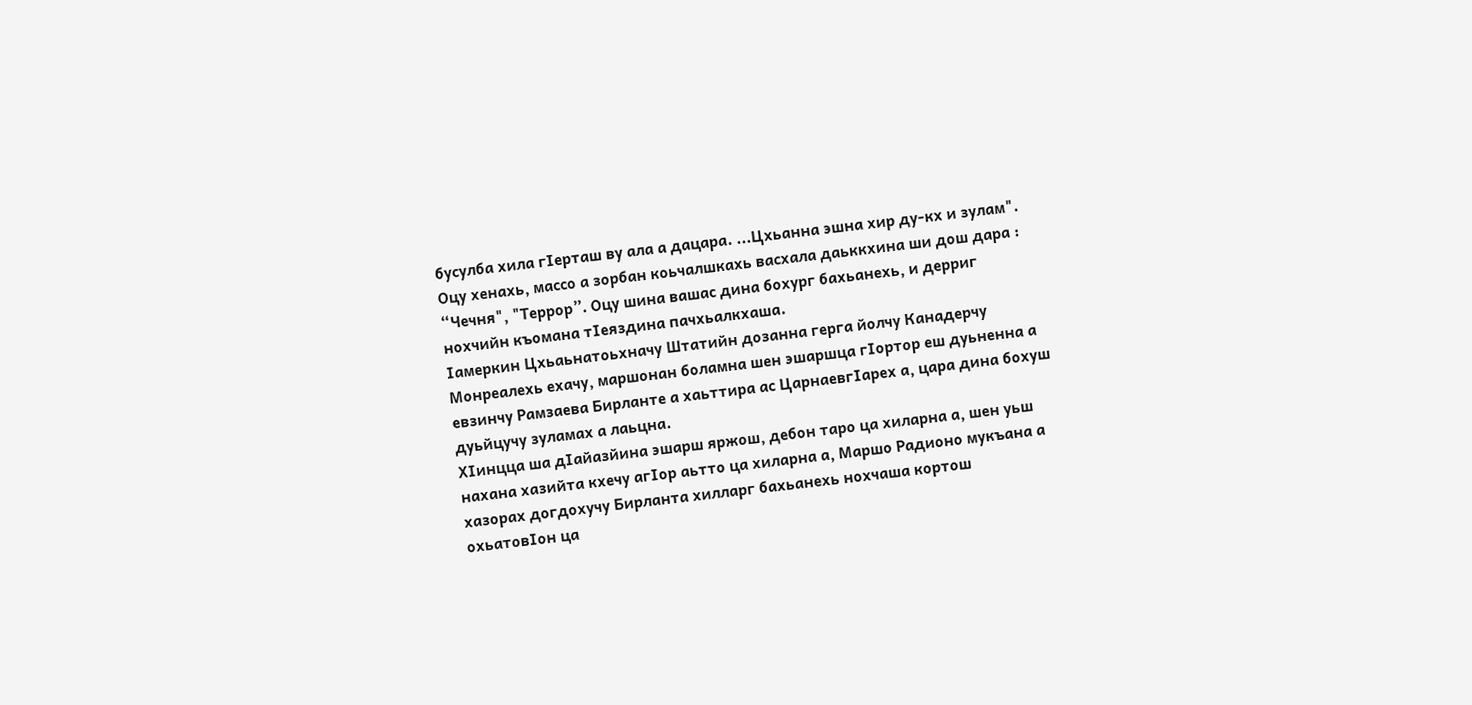бусулба хила гIерташ ву ала а дацара. ...Цхьанна эшна хир ду-кх и зулам".
Оцу хенахь, массо а зорбан коьчалшкахь васхала даьккхина ши дош дара : “Чечня", "Террор”. Оцу шина вашас дина бохург бахьанехь, и дерриг нохчийн къомана тIеяздина пачхьалкхаша.
Iамеркин Цхьаьнатоьхначу Штатийн дозанна герга йолчу Канадерчу Монреалехь ехачу, маршонан боламна шен эшаршца гIортор еш дуьненна а евзинчу Рамзаева Бирланте а хаьттира ас ЦарнаевгIарех а, цара дина бохуш дуьйцучу зуламах а лаьцна.
ХIинцца ша дIайазйина эшарш яржош, дебон таро ца хиларна а, шен уьш нахана хазийта кхечу агIор аьтто ца хиларна а, Маршо Радионо мукъана а хазорах догдохучу Бирланта хилларг бахьанехь нохчаша кортош охьатовIон ца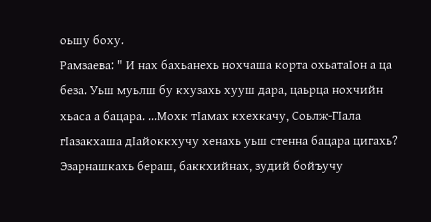оьшу боху.
Рамзаева: " И нах бахьанехь нохчаша корта охьатаIон а ца беза. Уьш муьлш бу кхузахь хууш дара, цаьрца нохчийн хьаса а бацара. ...Мохк тIамах кхехкачу, Соьлж-ГIала гIазакхаша дIайоккхучу хенахь уьш стенна бацара цигахь? Эзарнашкахь бераш, баккхийнах, зудий бойъучу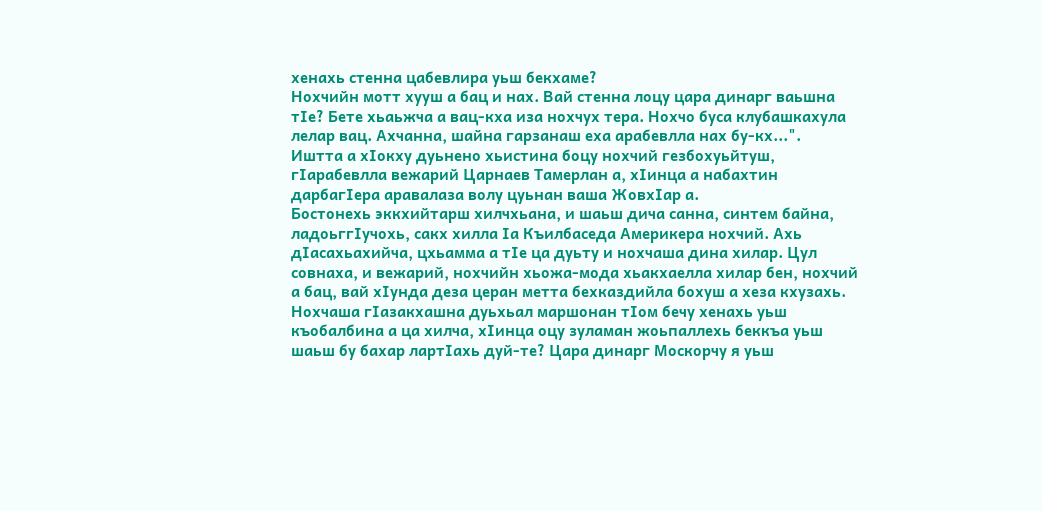хенахь стенна цабевлира уьш бекхаме?
Нохчийн мотт хууш а бац и нах. Вай стенна лоцу цара динарг ваьшна тIе? Бете хьаьжча а вац-кха иза нохчух тера. Нохчо буса клубашкахула лелар вац. Ахчанна, шайна гарзанаш еха арабевлла нах бу-кх...".
Иштта а хIокху дуьнено хьистина боцу нохчий гезбохуьйтуш, гIарабевлла вежарий Царнаев Тамерлан а, хIинца а набахтин дарбагIера аравалаза волу цуьнан ваша ЖовхIар а.
Бостонехь эккхийтарш хилчхьана, и шаьш дича санна, синтем байна, ладоьггIучохь, сакх хилла Iа Къилбаседа Америкера нохчий. Ахь дIасахьахийча, цхьамма а тIе ца дуьту и нохчаша дина хилар. Цул совнаха, и вежарий, нохчийн хьожа-мода хьакхаелла хилар бен, нохчий а бац, вай хIунда деза церан метта бехказдийла бохуш а хеза кхузахь.
Нохчаша гIазакхашна дуьхьал маршонан тIом бечу хенахь уьш къобалбина а ца хилча, хIинца оцу зуламан жоьпаллехь беккъа уьш шаьш бу бахар лартIахь дуй-те? Цара динарг Москорчу я уьш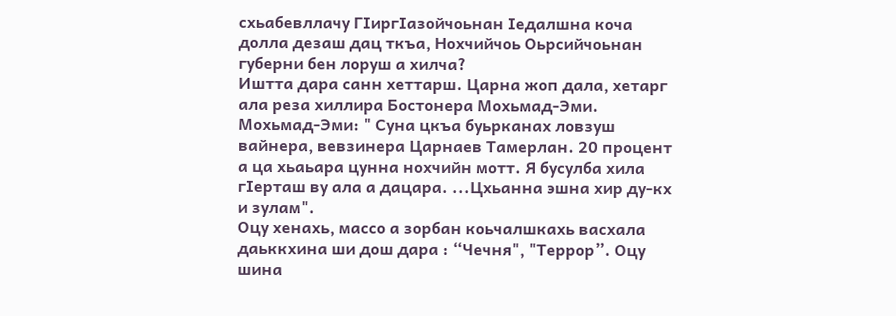схьабевллачу ГIиргIазойчоьнан Iедалшна коча долла дезаш дац ткъа, Нохчийчоь Оьрсийчоьнан губерни бен лоруш а хилча?
Иштта дара санн хеттарш. Царна жоп дала, хетарг ала реза хиллира Бостонера Мохьмад-Эми.
Мохьмад-Эми: " Суна цкъа буьрканах ловзуш вайнера, вевзинера Царнаев Тамерлан. 20 процент а ца хьаьара цунна нохчийн мотт. Я бусулба хила гIерташ ву ала а дацара. ...Цхьанна эшна хир ду-кх и зулам".
Оцу хенахь, массо а зорбан коьчалшкахь васхала даьккхина ши дош дара : “Чечня", "Террор”. Оцу шина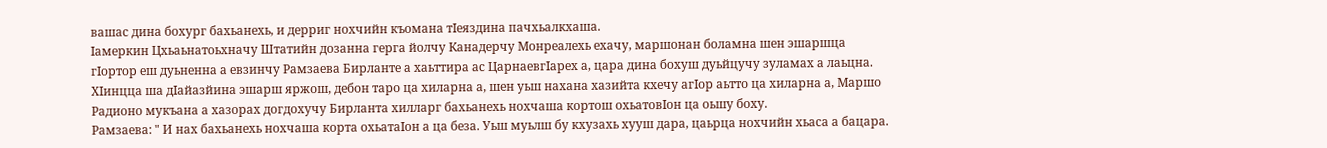вашас дина бохург бахьанехь, и дерриг нохчийн къомана тIеяздина пачхьалкхаша.
Iамеркин Цхьаьнатоьхначу Штатийн дозанна герга йолчу Канадерчу Монреалехь ехачу, маршонан боламна шен эшаршца гIортор еш дуьненна а евзинчу Рамзаева Бирланте а хаьттира ас ЦарнаевгIарех а, цара дина бохуш дуьйцучу зуламах а лаьцна.
ХIинцца ша дIайазйина эшарш яржош, дебон таро ца хиларна а, шен уьш нахана хазийта кхечу агIор аьтто ца хиларна а, Маршо Радионо мукъана а хазорах догдохучу Бирланта хилларг бахьанехь нохчаша кортош охьатовIон ца оьшу боху.
Рамзаева: " И нах бахьанехь нохчаша корта охьатаIон а ца беза. Уьш муьлш бу кхузахь хууш дара, цаьрца нохчийн хьаса а бацара.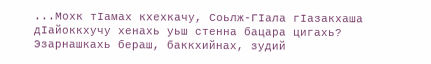...Мохк тIамах кхехкачу, Соьлж-ГIала гIазакхаша дIайоккхучу хенахь уьш стенна бацара цигахь? Эзарнашкахь бераш, баккхийнах, зудий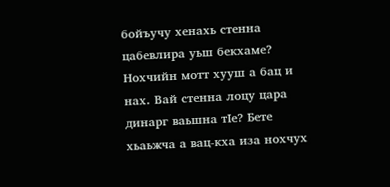бойъучу хенахь стенна цабевлира уьш бекхаме?
Нохчийн мотт хууш а бац и нах. Вай стенна лоцу цара динарг ваьшна тIе? Бете хьаьжча а вац-кха иза нохчух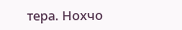тера. Нохчо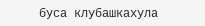буса клубашкахула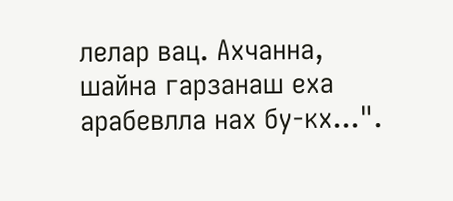лелар вац. Ахчанна, шайна гарзанаш еха арабевлла нах бу-кх...".